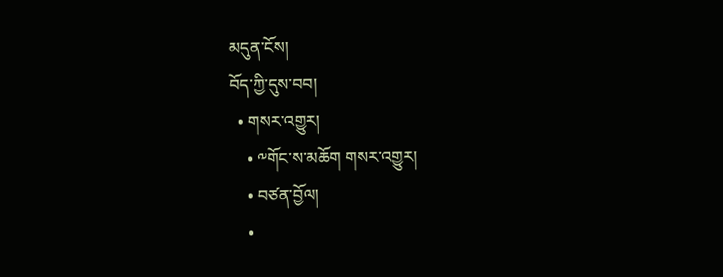མདུན་ངོས།
བོད་ཀྱི་དུས་བབ།
  • གསར་འགྱུར།
    • ༸གོང་ས་མཆོག གསར་འགྱུར།
    • བཙན་བྱོལ།
    •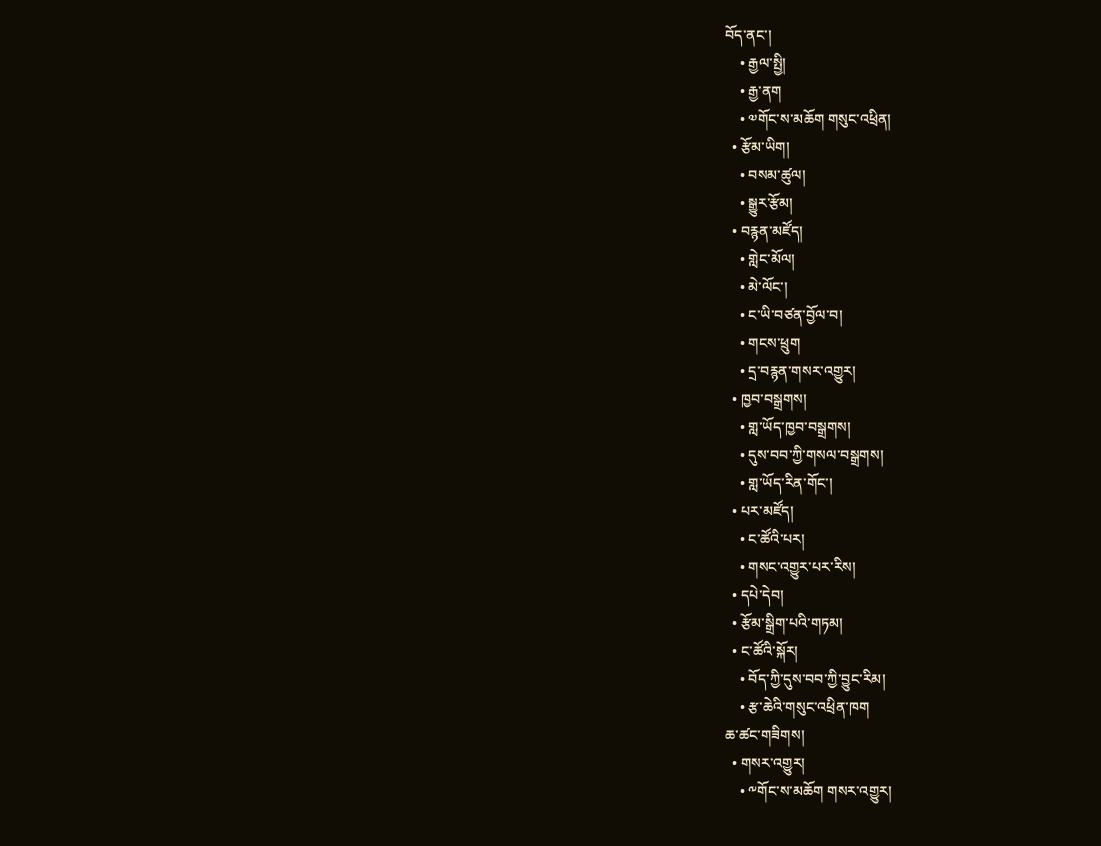བོད་ནང་།
    • རྒྱལ་སྤྱི།
    • རྒྱ་ནག
    • ༧གོང་ས་མཆོག གསུང་འཕྲིན།
  • རྩོམ་ཡིག།
    • བསམ་ཚུལ།
    • སྒྱུར་རྩོམ།
  • བརྙན་མཛོད།
    • གླེང་མོལ།
    • མེ་ལོང་།
    • ང་ཡི་བཙན་བྱོལ་བ།
    • གངས་ཕྲུག
    • དྲ་བརྙན་གསར་འགྱུར།
  • ཁྱབ་བསྒྲགས།
    • གླ་ཡོད་ཁྱབ་བསྒྲགས།
    • དུས་བབ་ཀྱི་གསལ་བསྒྲགས།
    • གླ་ཡོད་རིན་གོང་།
  • པར་མཛོད།
    • ང་ཚོའི་པར།
    • གསང་འགྱུར་པར་རིས།
  • དཔེ་དེབ།
  • རྩོམ་སྒྲིག་པའི་གཏམ།
  • ང་ཚོའི་སྐོར།
    • བོད་ཀྱི་དུས་བབ་ཀྱི་བྱུང་རིམ།
    • རྩ་ཆེའི་གསུང་འཕྲིན་ཁག
ཆ་ཚང་གཟིགས།
  • གསར་འགྱུར།
    • ༸གོང་ས་མཆོག གསར་འགྱུར།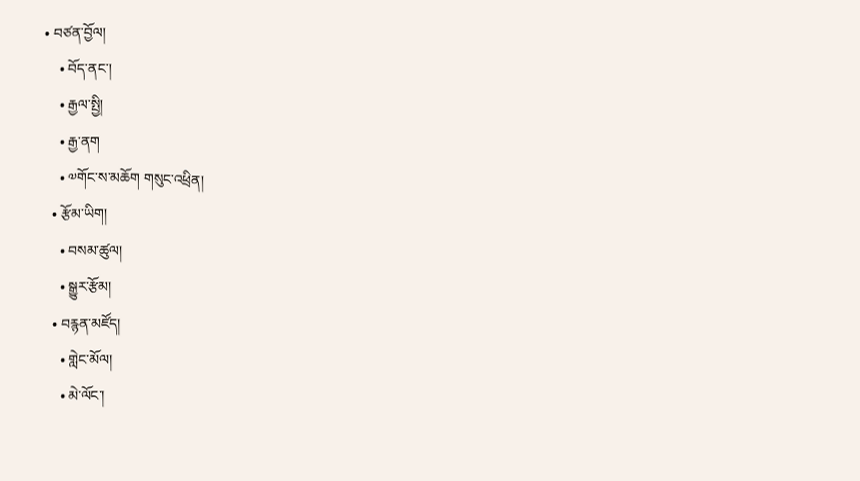• བཙན་བྱོལ།
    • བོད་ནང་།
    • རྒྱལ་སྤྱི།
    • རྒྱ་ནག
    • ༧གོང་ས་མཆོག གསུང་འཕྲིན།
  • རྩོམ་ཡིག།
    • བསམ་ཚུལ།
    • སྒྱུར་རྩོམ།
  • བརྙན་མཛོད།
    • གླེང་མོལ།
    • མེ་ལོང་།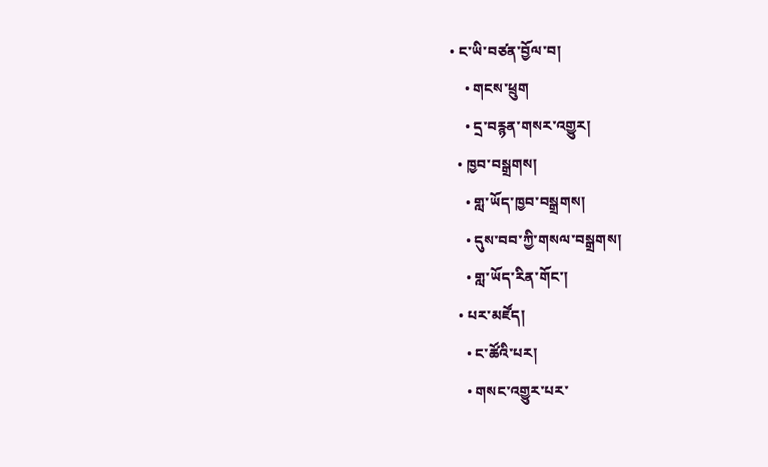• ང་ཡི་བཙན་བྱོལ་བ།
    • གངས་ཕྲུག
    • དྲ་བརྙན་གསར་འགྱུར།
  • ཁྱབ་བསྒྲགས།
    • གླ་ཡོད་ཁྱབ་བསྒྲགས།
    • དུས་བབ་ཀྱི་གསལ་བསྒྲགས།
    • གླ་ཡོད་རིན་གོང་།
  • པར་མཛོད།
    • ང་ཚོའི་པར།
    • གསང་འགྱུར་པར་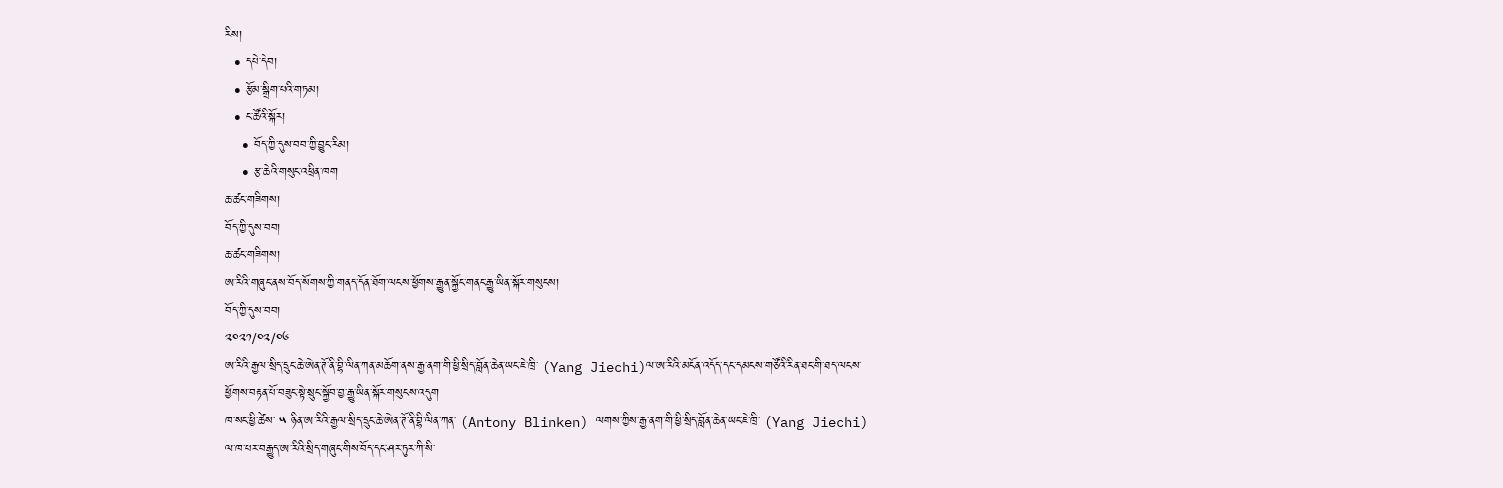རིས།
  • དཔེ་དེབ།
  • རྩོམ་སྒྲིག་པའི་གཏམ།
  • ང་ཚོའི་སྐོར།
    • བོད་ཀྱི་དུས་བབ་ཀྱི་བྱུང་རིམ།
    • རྩ་ཆེའི་གསུང་འཕྲིན་ཁག
ཆ་ཚང་གཟིགས།
བོད་ཀྱི་དུས་བབ།
ཆ་ཚང་གཟིགས།
ཨ་རིའི་གཞུང་ནས་བོད་སོགས་ཀྱི་གནད་དོན་ཐོག་ལངས་ཕྱོགས་རྒྱུན་སྐྱོང་གནང་རྒྱུ་ཡིན་སྐོར་གསུངས།
བོད་ཀྱི་དུས་བབ།
༢༠༢༡/༠༢/༠༦
ཨ་རིའི་རྒྱལ་སྲིད་དྲུང་ཆེ་ཨེན་ཊོ་ནི་བྷི་ལིན་ཀན་མཆོག་ནས་རྒྱ་ནག་གི་ཕྱི་སྲིད་བློན་ཆེན་ཡང་ཇེ་ཁྲི་ (Yang Jiechi)ལ་ཨ་རིའི་མངོན་འདོད་དང་དམངས་གཙོའི་རིན་ཐང་གི་ཐད་ལངས་ཕྱོགས་བརྟན་པོ་བཟུང་སྟེ་སྲུང་སྐྱོབ་བྱ་རྒྱུ་ཡིན་སྐོར་གསུངས་འདུག
ཁ་སང་ཕྱི་ཚེས་ ༥ ཉིན་ཨ་རིའི་རྒྱལ་སྲིད་དྲུང་ཆེ་ཨེན་ཊོ་ནི་བྷི་ལིན་ཀན་ (Antony Blinken) ལགས་ཀྱིས་རྒྱ་ནག་གི་ཕྱི་སྲིད་བློན་ཆེན་ཡང་ཇེ་ཁྲི་ (Yang Jiechi) ལ་ཁ་པར་བརྒྱུད་ཨ་རིའི་སྲིད་གཞུང་གིས་བོད་དང་ཤར་ཏུར་ཀི་སི་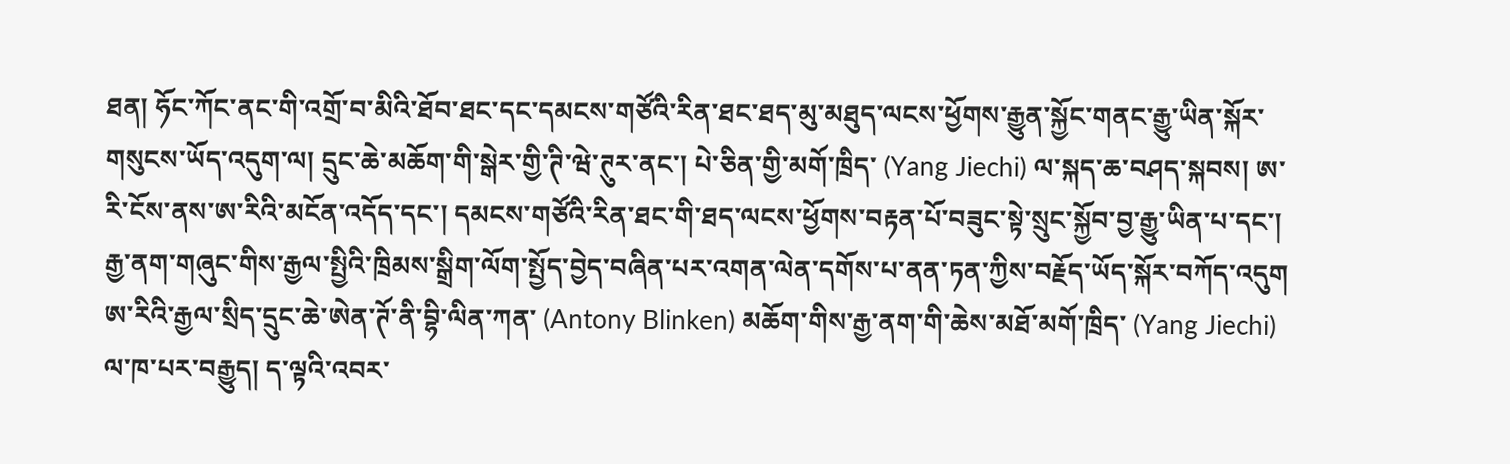ཐན། ཧོང་ཀོང་ནང་གི་འགྲོ་བ་མིའི་ཐོབ་ཐང་དང་དམངས་གཙོའི་རིན་ཐང་ཐད་མུ་མཐུད་ལངས་ཕྱོགས་རྒྱུན་སྐྱོང་གནང་རྒྱུ་ཡིན་སྐོར་གསུངས་ཡོད་འདུག་ལ། དྲུང་ཆེ་མཆོག་གི་སྒེར་གྱི་ཊི་ཝེ་ཊུར་ནང་། པེ་ཅིན་གྱི་མགོ་ཁྲིད་ (Yang Jiechi) ལ་སྐད་ཆ་བཤད་སྐབས། ཨ་རི་ངོས་ནས་ཨ་རིའི་མངོན་འདོད་དང་། དམངས་གཙོའི་རིན་ཐང་གི་ཐད་ལངས་ཕྱོགས་བརྟན་པོ་བཟུང་སྟེ་སྲུང་སྐྱོབ་བྱ་རྒྱུ་ཡིན་པ་དང་། རྒྱ་ནག་གཞུང་གིས་རྒྱལ་སྤྱིའི་ཁྲིམས་སྒྲིག་ལོག་སྤྱོད་བྱེད་བཞིན་པར་འགན་ལེན་དགོས་པ་ནན་ཏན་ཀྱིས་བརྗོད་ཡོད་སྐོར་བཀོད་འདུག
ཨ་རིའི་རྒྱལ་སྲིད་དྲུང་ཆེ་ཨེན་ཊོ་ནི་བྷི་ལིན་ཀན་ (Antony Blinken) མཆོག་གིས་རྒྱ་ནག་གི་ཆེས་མཐོ་མགོ་ཁྲིད་ (Yang Jiechi) ལ་ཁ་པར་བརྒྱུད། ད་ལྟའི་འབར་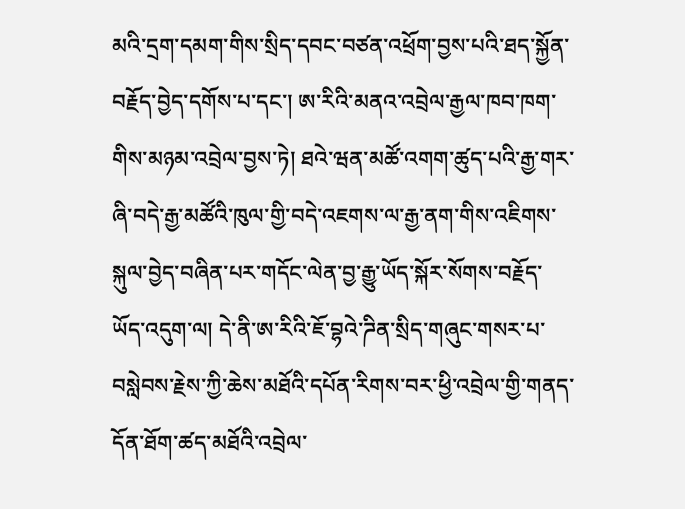མའི་དྲག་དམག་གིས་སྲིད་དབང་བཙན་འཕྲོག་བྱས་པའི་ཐད་སྐྱོན་བརྗོད་བྱེད་དགོས་པ་དང་། ཨ་རིའི་མནའ་འབྲེལ་རྒྱལ་ཁབ་ཁག་གིས་མཉམ་འབྲེལ་བྱས་ཏེ། ཐའེ་ཝན་མཚོ་འགག་ཚུད་པའི་རྒྱ་གར་ཞི་བདེ་རྒྱ་མཚོའི་ཁུལ་གྱི་བདེ་འཇགས་ལ་རྒྱ་ནག་གིས་འཇིགས་སྐུལ་བྱེད་བཞིན་པར་གདོང་ལེན་བྱ་རྒྱུ་ཡོད་སྐོར་སོགས་བརྗོད་ཡོད་འདུག་ལ། དེ་ནི་ཨ་རིའི་ཇོ་བྷའེ་ཌིན་སྲིད་གཞུང་གསར་པ་བསླེབས་རྗེས་ཀྱི་ཆེས་མཐོའི་དཔོན་རིགས་བར་ཕྱི་འབྲེལ་གྱི་གནད་དོན་ཐོག་ཚད་མཐོའི་འབྲེལ་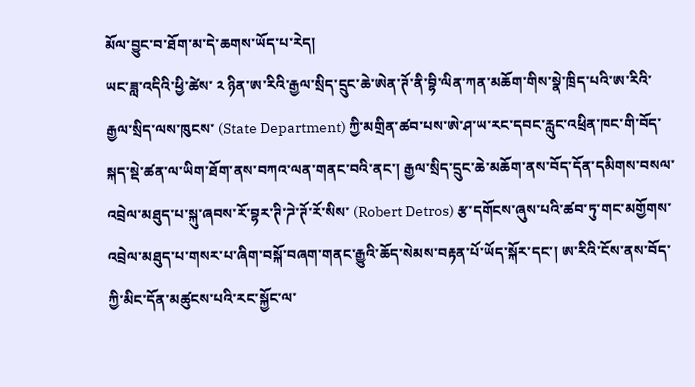མོལ་བྱུང་བ་ཐོག་མ་དེ་ཆགས་ཡོད་པ་རེད།
ཡང་ཟླ་འདིའི་ཕྱི་ཚེས་ ༢ ཉིན་ཨ་རིའི་རྒྱལ་སྲིད་དྲུང་ཆེ་ཨེན་ཊོ་ནི་བྷི་ལིན་ཀན་མཆོག་གིས་སྣེ་ཁྲིད་པའི་ཨ་རིའི་རྒྱལ་སྲིད་ལས་ཁུངས་ (State Department) ཀྱི་མགྲིན་ཚབ་པས་ཨེ་ཤ་ཡ་རང་དབང་རླུང་འཕྲིན་ཁང་གི་བོད་སྐད་སྡེ་ཚན་ལ་ཡིག་ཐོག་ནས་བཀའ་ལན་གནང་བའི་ནང་། རྒྱལ་སྲིད་དྲུང་ཆེ་མཆོག་ནས་བོད་དོན་དམིགས་བསལ་འབྲེལ་མཐུད་པ་སྐུ་ཞབས་རོ་བྷར་ཊི་ཌེ་ཊོ་རོ་སིས་ (Robert Detros) རྩ་དགོངས་ཞུས་པའི་ཚབ་ཏུ་གང་མགྱོགས་འབྲེལ་མཐུད་པ་གསར་པ་ཞིག་བསྐོ་བཞག་གནང་རྒྱུའི་ཆོད་སེམས་བརྟན་པོ་ཡོད་སྐོར་དང་། ཨ་རིའི་ངོས་ནས་བོད་ཀྱི་མིང་དོན་མཚུངས་པའི་རང་སྐྱོང་ལ་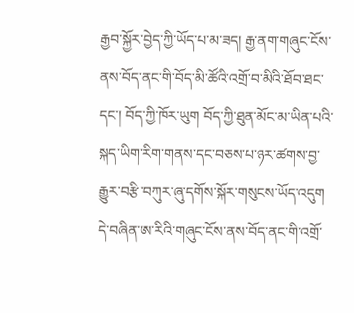རྒྱབ་སྐྱོར་བྱེད་ཀྱི་ཡོད་པ་མ་ཟད། རྒྱ་ནག་གཞུང་ངོས་ནས་བོད་ནང་གི་བོད་མི་ཚོའི་འགྲོ་བ་མིའི་ཐོབ་ཐང་དང་། བོད་ཀྱི་ཁོར་ཡུག བོད་ཀྱི་ཐུན་མོང་མ་ཡིན་པའི་སྐད་ཡིག་རིག་གནས་དང་བཅས་པ་ཉར་ཚགས་བྱ་རྒྱུར་བརྩི་བཀུར་ཞུ་དགོས་སྐོར་གསུངས་ཡོད་འདུག དེ་བཞིན་ཨ་རིའི་གཞུང་ངོས་ནས་བོད་ནང་གི་འགྲོ་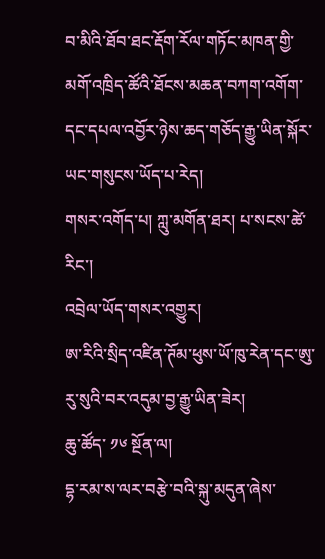བ་མིའི་ཐོབ་ཐང་རྡོག་རོལ་གཏོང་མཁན་གྱི་མགོ་འཁྲིད་ཚོའི་ཐོངས་མཆན་བཀག་འགོག་དང་དཔལ་འབྱོར་ཉེས་ཆད་གཅོད་རྒྱུ་ཡིན་སྐོར་ཡང་གསུངས་ཡོད་པ་རེད།
གསར་འགོད་པ། ཀླུ་མགོན་ཐར། པ་སངས་ཚེ་རིང་།
འབྲེལ་ཡོད་གསར་འགྱུར།
ཨ་རིའི་སྲིད་འཛིན་ཊོམ་ཕུས་ཡོ་ཁུ་རེན་དང་ཨུ་རུ་སུའི་བར་འདུམ་བྱ་རྒྱུ་ཡིན་ཟེར།
ཆུ་ཚོད་ ༡༦ སྔོན་ལ།
དྷ་རམ་ས་ལར་བརྩེ་བའི་སྐུ་མདུན་ཞེས་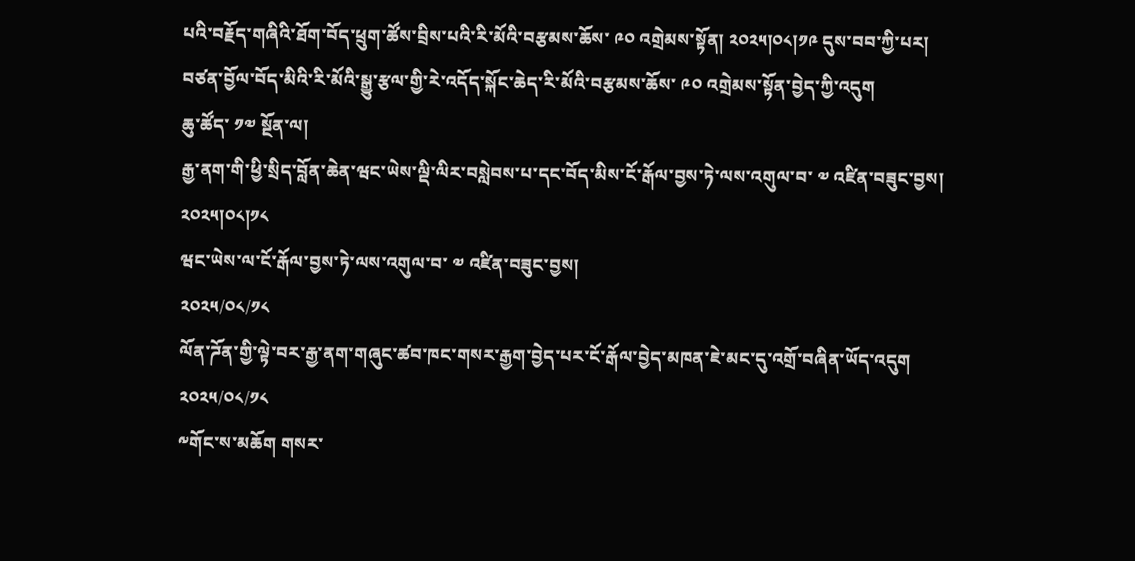པའི་བརྗོད་གཞིའི་ཐོག་བོད་ཕྲུག་ཚོས་བྲིས་པའི་རི་མོའི་བརྩམས་ཆོས་ ༩༠ འགྲེམས་སྟོན། ༢༠༢༥།༠༨།༡༩ དུས་བབ་ཀྱི་པར།
བཙན་བྱོལ་བོད་མིའི་རི་མོའི་སྒྱུ་རྩལ་གྱི་རེ་འདོད་སྐོང་ཆེད་རི་མོའི་བརྩམས་ཆོས་ ༩༠ འགྲེམས་སྟོན་བྱེད་ཀྱི་འདུག
ཆུ་ཚོད་ ༡༧ སྔོན་ལ།
རྒྱ་ནག་གི་ཕྱི་སྲིད་བློན་ཆེན་ཝང་ཡེས་ལྡི་ལིར་བསླེབས་པ་དང་བོད་མིས་ངོ་རྒོལ་བྱས་ཏེ་ལས་འགུལ་བ་ ༧ འཛིན་བཟུང་བྱས། ༢༠༢༥།༠༨།༡༨
ཝང་ཡེས་ལ་ངོ་རྒོལ་བྱས་ཏེ་ལས་འགུལ་བ་ ༧ འཛིན་བཟུང་བྱས།
༢༠༢༥/༠༨/༡༨
ལོན་ཌོན་གྱི་ལྟེ་བར་རྒྱ་ནག་གཞུང་ཚབ་ཁང་གསར་རྒྱག་བྱེད་པར་ངོ་རྒོལ་བྱེད་མཁན་ཇེ་མང་དུ་འགྲོ་བཞིན་ཡོད་འདུག
༢༠༢༥/༠༨/༡༨
༸གོང་ས་མཆོག གསར་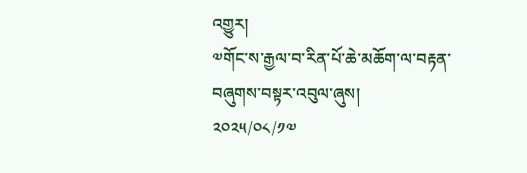འགྱུར།
༧གོང་ས་རྒྱལ་བ་རིན་པོ་ཆེ་མཆོག་ལ་བརྟན་བཞུགས་བསྟར་འབུལ་ཞུས།
༢༠༢༥/༠༨/༡༧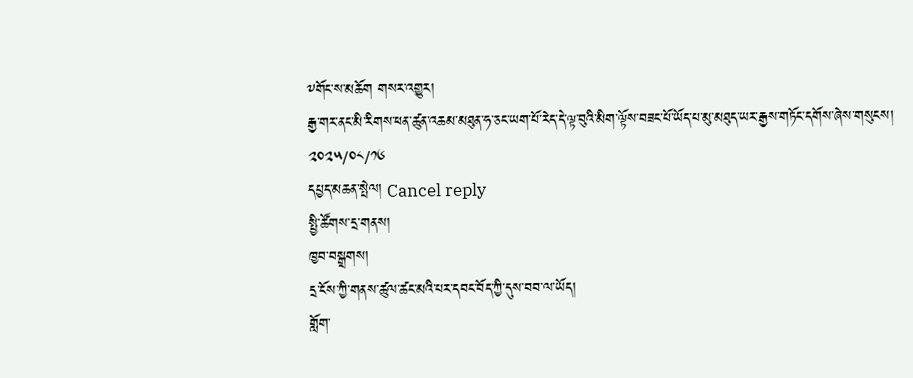༸གོང་ས་མཆོག གསར་འགྱུར།
རྒྱ་གར་ནང་མི་རིགས་ཕན་ཚུན་འཆམ་མཐུན་ཧ་ཅང་ཡག་པོ་རེད་དེ་ལྟ་བུའི་མིག་ལྟོས་བཟང་པོ་ཡོད་པ་མུ་མཐུད་ཡར་རྒྱས་གཏོང་དགོས་ཞེས་གསུངས།
༢༠༢༥/༠༨/༡༦
དཔྱད་མཆན་སྤེལ། Cancel reply
སྤྱི་ཚོགས་དྲ་གནས།
ཁྱབ་བསྒྲགས།
དྲ་ངོས་ཀྱི་གནས་ཚུལ་ཚང་མའི་པར་དབང་བོད་ཀྱི་དུས་བབ་ལ་ཡོད།
གློག་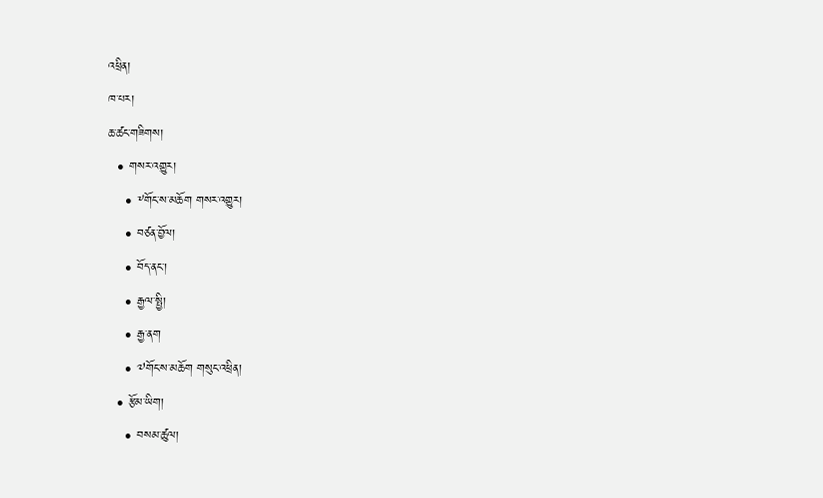འཕྲིན།
ཁ་པར།
ཆ་ཚང་གཟིགས།
  • གསར་འགྱུར།
    • ༸གོང་ས་མཆོག གསར་འགྱུར།
    • བཙན་བྱོལ།
    • བོད་ནང་།
    • རྒྱལ་སྤྱི།
    • རྒྱ་ནག
    • ༧གོང་ས་མཆོག གསུང་འཕྲིན།
  • རྩོམ་ཡིག།
    • བསམ་ཚུལ།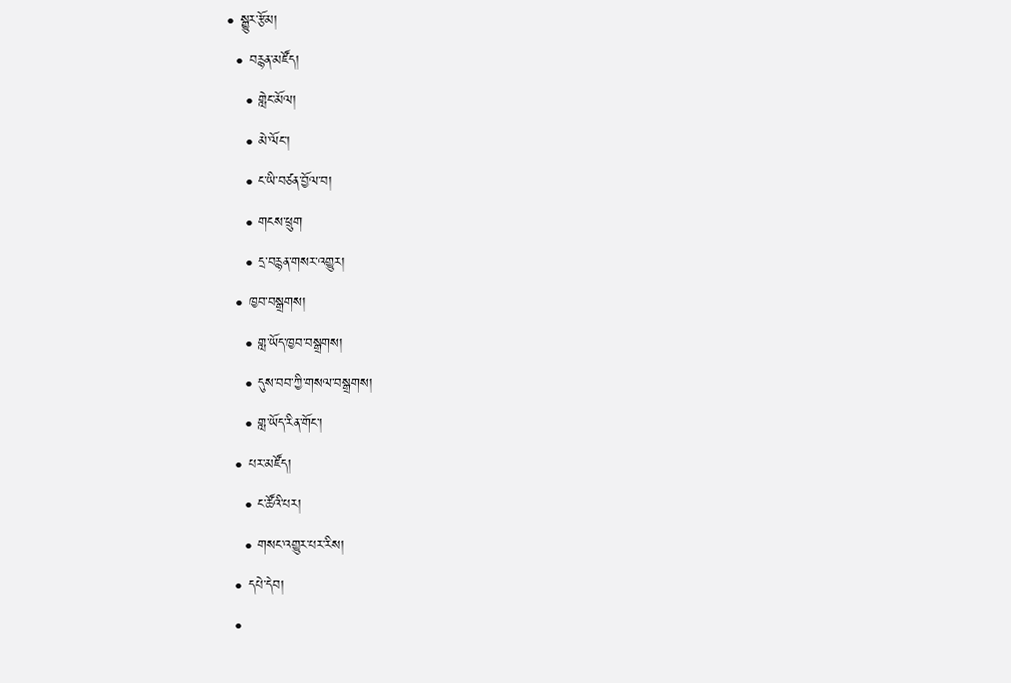• སྒྱུར་རྩོམ།
  • བརྙན་མཛོད།
    • གླེང་མོལ།
    • མེ་ལོང་།
    • ང་ཡི་བཙན་བྱོལ་བ།
    • གངས་ཕྲུག
    • དྲ་བརྙན་གསར་འགྱུར།
  • ཁྱབ་བསྒྲགས།
    • གླ་ཡོད་ཁྱབ་བསྒྲགས།
    • དུས་བབ་ཀྱི་གསལ་བསྒྲགས།
    • གླ་ཡོད་རིན་གོང་།
  • པར་མཛོད།
    • ང་ཚོའི་པར།
    • གསང་འགྱུར་པར་རིས།
  • དཔེ་དེབ།
  •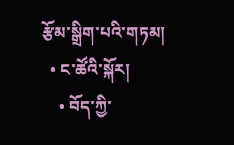རྩོམ་སྒྲིག་པའི་གཏམ།
  • ང་ཚོའི་སྐོར།
    • བོད་ཀྱི་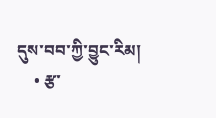དུས་བབ་ཀྱི་བྱུང་རིམ།
    • རྩ་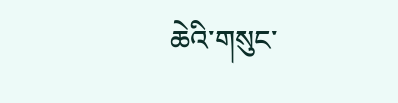ཆེའི་གསུང་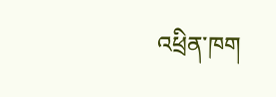འཕྲིན་ཁག